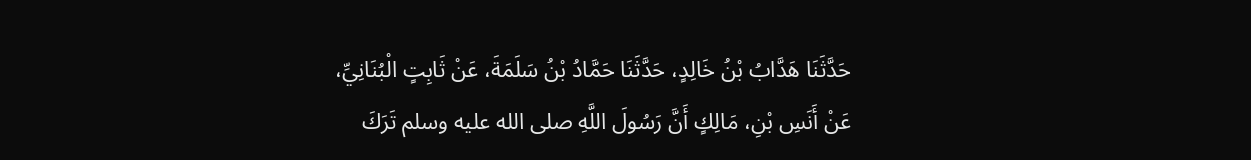حَدَّثَنَا هَدَّابُ بْنُ خَالِدٍ، حَدَّثَنَا حَمَّادُ بْنُ سَلَمَةَ، عَنْ ثَابِتٍ الْبُنَانِيِّ، عَنْ أَنَسِ بْنِ، مَالِكٍ أَنَّ رَسُولَ اللَّهِ صلى الله عليه وسلم تَرَكَ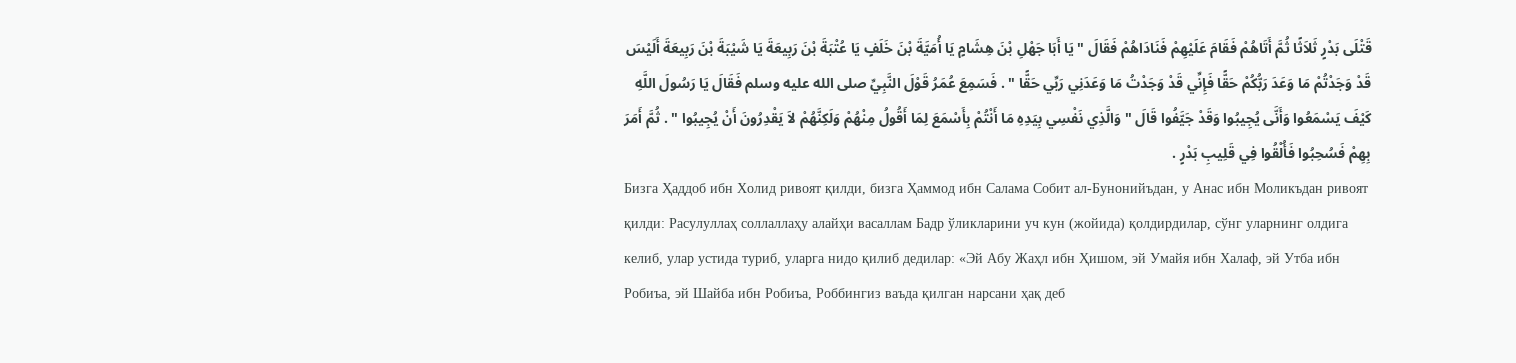قَتْلَى بَدْرٍ ثَلاَثًا ثُمَّ أَتَاهُمْ فَقَامَ عَلَيْهِمْ فَنَادَاهُمْ فَقَالَ " يَا أَبَا جَهْلِ بْنَ هِشَامٍ يَا أُمَيَّةَ بْنَ خَلَفٍ يَا عُتْبَةَ بْنَ رَبِيعَةَ يَا شَيْبَةَ بْنَ رَبِيعَةَ أَلَيْسَ قَدْ وَجَدْتُمْ مَا وَعَدَ رَبُّكُمْ حَقًّا فَإِنِّي قَدْ وَجَدْتُ مَا وَعَدَنِي رَبِّي حَقًّا " . فَسَمِعَ عُمَرُ قَوْلَ النَّبِيِّ صلى الله عليه وسلم فَقَالَ يَا رَسُولَ اللَّهِ كَيْفَ يَسْمَعُوا وَأَنَّى يُجِيبُوا وَقَدْ جَيَّفُوا قَالَ " وَالَّذِي نَفْسِي بِيَدِهِ مَا أَنْتُمْ بِأَسْمَعَ لِمَا أَقُولُ مِنْهُمْ وَلَكِنَّهُمْ لاَ يَقْدِرُونَ أَنْ يُجِيبُوا " . ثُمَّ أَمَرَ بِهِمْ فَسُحِبُوا فَأُلْقُوا فِي قَلِيبِ بَدْرٍ .
Бизга Ҳаддоб ибн Холид ривоят қилди, бизга Ҳаммод ибн Салама Собит ал-Бунонийъдан, у Анас ибн Моликъдан ривоят қилди: Расулуллаҳ соллаллаҳу алайҳи васаллам Бадр ўликларини уч кун (жойида) қолдирдилар, сўнг уларнинг олдига келиб, улар устида туриб, уларга нидо қилиб дедилар: «Эй Абу Жаҳл ибн Ҳишом, эй Умайя ибн Халаф, эй Утба ибн Робиъа, эй Шайба ибн Робиъа, Роббингиз ваъда қилган нарсани ҳақ деб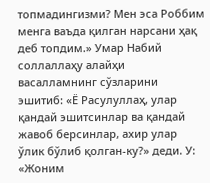топмадингизми? Мен эса Роббим менга ваъда қилган нарсани ҳақ деб топдим.» Умар Набий соллаллаҳу алайҳи васалламнинг сўзларини эшитиб: «Ё Расулуллаҳ, улар қандай эшитсинлар ва қандай жавоб берсинлар, ахир улар ўлик бўлиб қолган-ку?» деди. У: «Жоним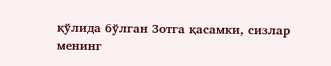қўлида бўлган Зотга қасамки, сизлар менинг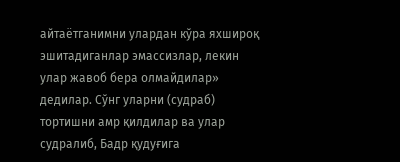айтаётганимни улардан кўра яхшироқ эшитадиганлар эмассизлар, лекин улар жавоб бера олмайдилар» дедилар. Сўнг уларни (судраб) тортишни амр қилдилар ва улар судралиб, Бадр қудуғига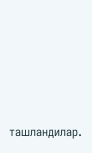ташландилар.